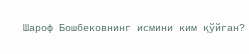Шароф Бошбековнинг исмини ким қўйган?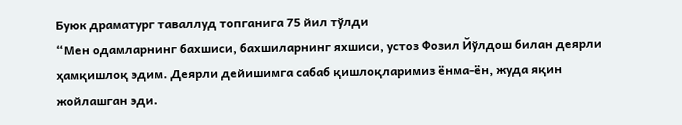Буюк драматург таваллуд топганига 75 йил тўлди
“Мен одамларнинг бахшиси, бахшиларнинг яхшиси, устоз Фозил Йўлдош билан деярли ҳамқишлоқ эдим. Деярли дейишимга сабаб қишлоқларимиз ёнма-ён, жуда яқин жойлашган эди.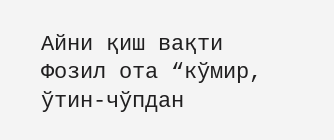Айни қиш вақти Фозил ота “кўмир, ўтин-чўпдан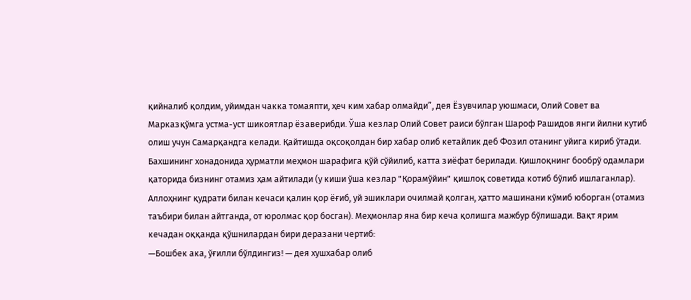қийналиб қолдим, уйимдан чакка томаяпти, ҳеч ким хабар олмайди”, дея Ёзувчилар уюшмаси, Олий Совет ва Марказқўмга устма-уст шикоятлар ёзаверибди. Ўша кезлар Олий Совет раиси бўлган Шароф Рашидов янги йилни кутиб олиш учун Самарқандга келади. Қайтишда оқсоқолдан бир хабар олиб кетайлик деб Фозил отанинг уйига кириб ўтади. Бахшининг хонадонида ҳурматли меҳмон шарафига қўй сўйилиб, катта зиёфат берилади. Қишлоқнинг бообрў одамлари қаторида бизнинг отамиз ҳам айтилади (у киши ўша кезлар "Қорамўйин" қишлоқ советида котиб бўлиб ишлаганлар). Аллоҳнинг қудрати билан кечаси қалин қор ёғиб, уй эшиклари очилмай қолган, ҳатто машинани кўмиб юборган (отамиз таъбири билан айтганда, от юролмас қор босган). Меҳмонлар яна бир кеча қолишга мажбур бўлишади. Вақт ярим кечадан оққанда қўшнилардан бири деразани чертиб:
—Бошбек ака, ўғилли бўлдингиз! — дея хушхабар олиб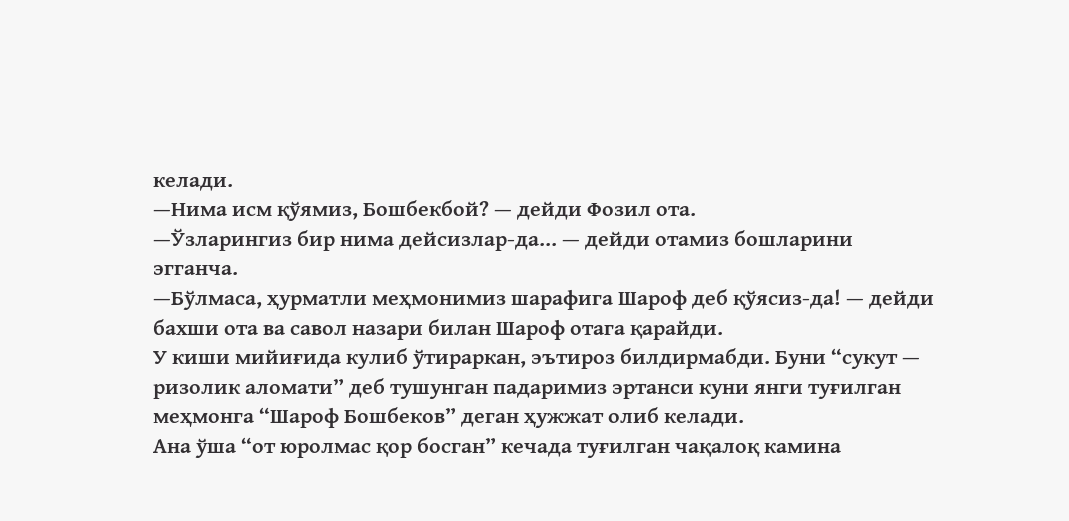келади.
—Нима исм қўямиз, Бошбекбой? — дейди Фозил ота.
—Ўзларингиз бир нима дейсизлар-да... — дейди отамиз бошларини эгганча.
—Бўлмаса, ҳурматли меҳмонимиз шарафига Шароф деб қўясиз-да! — дейди бахши ота ва савол назари билан Шароф отага қарайди.
У киши мийиғида кулиб ўтираркан, эътироз билдирмабди. Буни “сукут — ризолик аломати” деб тушунган падаримиз эртанси куни янги туғилган меҳмонга “Шароф Бошбеков” деган ҳужжат олиб келади.
Ана ўша “от юролмас қор босган” кечада туғилган чақалоқ камина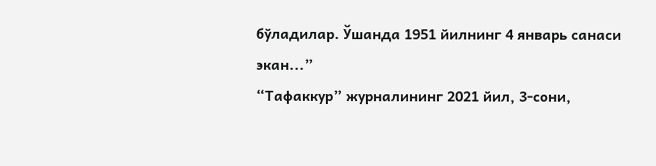бўладилар. Ўшанда 1951 йилнинг 4 январь санаси экан...”
“Тафаккур” журналининг 2021 йил, 3-сони,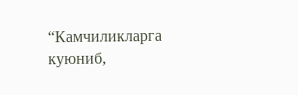“Камчиликларга куюниб,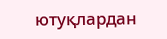ютуқлардан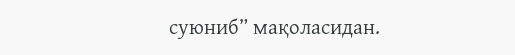суюниб” мақоласидан.